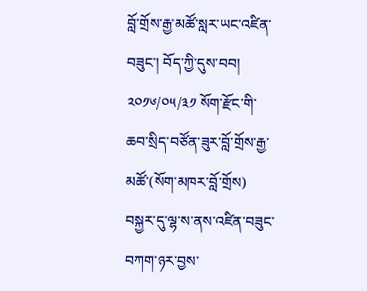བློ་གྲོས་རྒྱ་མཚོ་སླར་ཡང་འཛིན་བཟུང་། བོད་ཀྱི་དུས་བབ། ༢༠༡༦/༠༥/༣༡ སོག་རྫོང་གི་ཆབ་སྲིད་བཙོན་ཟུར་བློ་གྲོས་རྒྱ་མཚོ་(སོག་མཁར་བློ་གྲོས) བསྐྱར་དུ་ལྷ་ས་ནས་འཛིན་བཟུང་བཀག་ཉར་བྱས་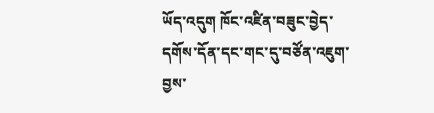ཡོད་འདུག ཁོང་འཛིན་བཟུང་བྱེད་དགོས་དོན་དང་གང་དུ་བཙོན་འཇུག་བྱས་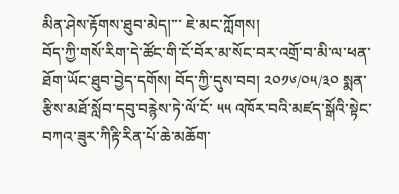མིན་ཤེས་རྟོགས་ཐུབ་མེད།་་་ ཇེ་མང་ཀློགས།
བོད་ཀྱི་གསོ་རིག་དེ་ཚོང་གི་ངོ་བོར་མ་སོང་བར་འགྲོ་བ་མི་ལ་ཕན་ཐོག་ཡོང་ཐུབ་བྱེད་དགོས། བོད་ཀྱི་དུས་བབ། ༢༠༡༦/༠༥/༣༠ སྨན་རྩིས་མཐོ་སློབ་དབུ་བརྙེས་ཏེ་ལོ་ངོ་ ༥༥ འཁོར་བའི་མཛད་སྒོའི་སྟེང་བཀའ་ཟུར་ཀིརྟི་རིན་པོ་ཆེ་མཆོག་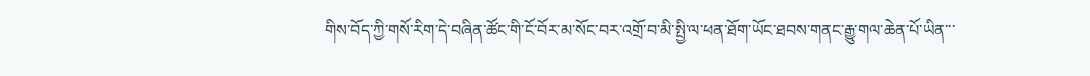གིས་བོད་ཀྱི་གསོ་རིག་དེ་བཞིན་ཚོང་གི་ངོ་བོར་མ་སོང་བར་འགྲོ་བ་མི་སྤྱི་ལ་ཕན་ཐོག་ཡོང་ཐབས་གནང་རྒྱུ་གལ་ཆེན་པོ་ཡིན་་་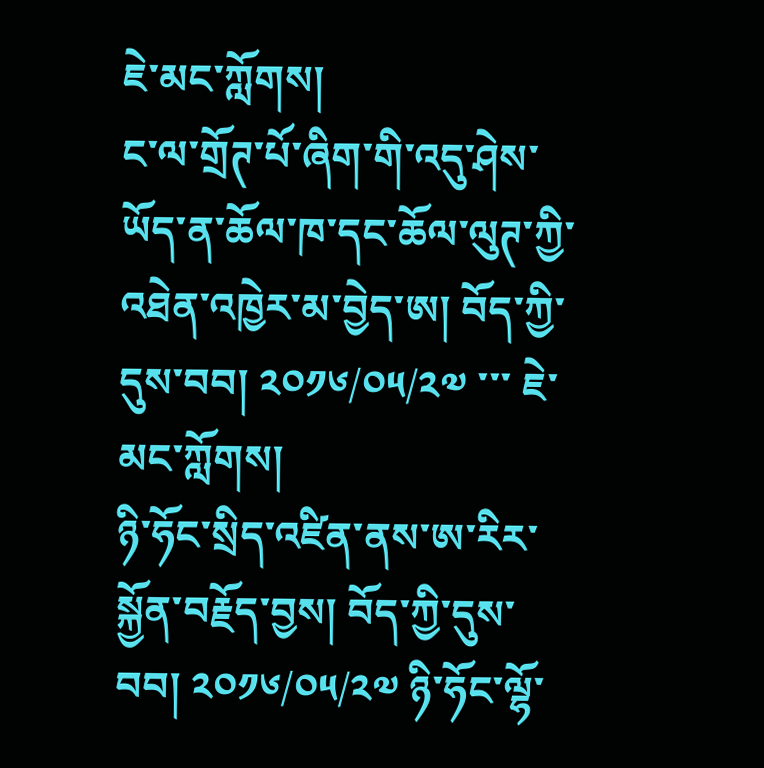ཇེ་མང་ཀློགས།
ང་ལ་གྲོཊ་པོ་ཞིག་གི་འདུ་ཤེས་ཡོད་ན་ཆོལ་ཁ་དང་ཆོལ་ལུཊ་ཀྱི་འཐེན་འཁྱེར་མ་བྱེད་ཨ། བོད་ཀྱི་དུས་བབ། ༢༠༡༦/༠༥/༢༧ ་་་ ཇེ་མང་ཀློགས།
ཉི་ཧོང་སྲིད་འཛིན་ནས་ཨ་རིར་སྐྱོན་བརྗོད་བྱས། བོད་ཀྱི་དུས་བབ། ༢༠༡༦/༠༥/༢༧ ཉི་ཧོང་ལྷོ་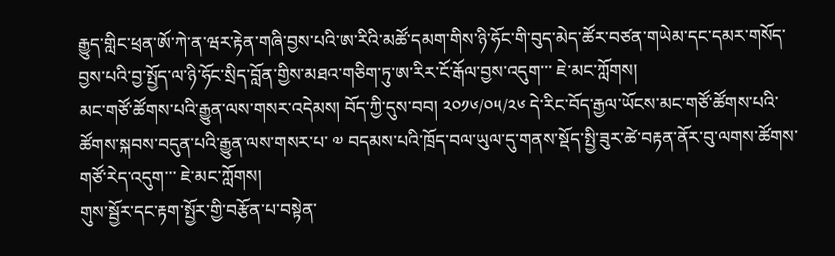རྒྱུད་གླིང་ཕྲན་ཨོ་ཀེ་ན་ཝར་རྟེན་གཞི་བྱས་པའི་ཨ་རིའི་མཚོ་དམག་གིས་ཉི་ཧོང་གི་བུད་མེད་ཚོར་བཙན་གཡེམ་དང་དམར་གསོད་བྱས་པའི་བྱ་སྤྱོད་ལ་ཉི་ཧོང་སྲིད་བློན་གྱིས་མཐའ་གཅིག་ཏུ་ཨ་རིར་ངོ་རྒོལ་བྱས་འདུག་་་ ཇེ་མང་ཀློགས།
མང་གཙོ་ཚོགས་པའི་རྒྱུན་ལས་གསར་འདེམས། བོད་ཀྱི་དུས་བབ། ༢༠༡༦/༠༥/༢༦ དེ་རིང་བོད་རྒྱལ་ཡོངས་མང་གཙོ་ཚོགས་པའི་ཚོགས་སྐབས་བདུན་པའི་རྒྱུན་ལས་གསར་པ་ ༧ བདམས་པའི་ཁྲོད་བལ་ཡུལ་དུ་གནས་སྡོད་སྤྱི་ཟུར་ཚེ་བརྟན་ནོར་བུ་ལགས་ཚོགས་གཙོ་རེད་འདུག་་་ ཇེ་མང་ཀློགས།
གུས་སྦྱོར་དང་རྟག་སྤྱོར་གྱི་བརྩོན་པ་བསྟེན་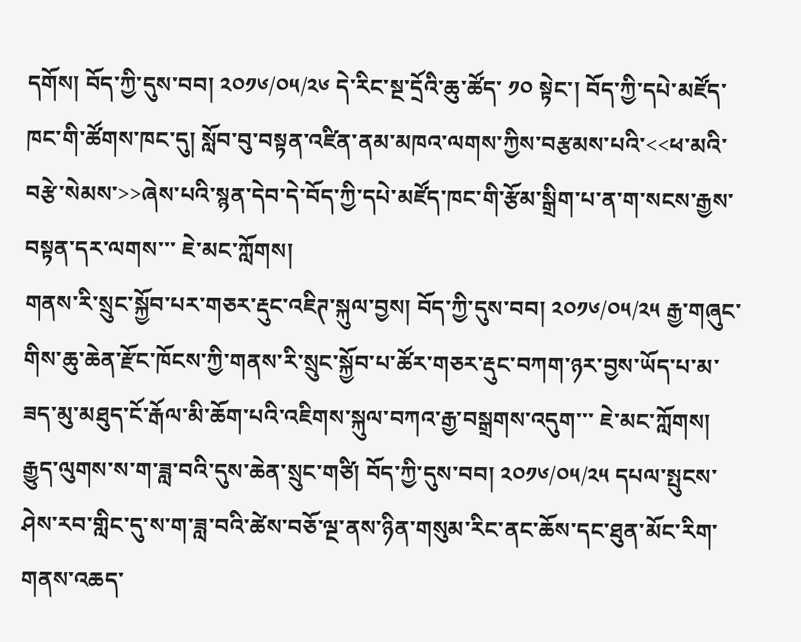དགོས། བོད་ཀྱི་དུས་བབ། ༢༠༡༦/༠༥/༢༦ དེ་རིང་སྔ་དྲོའི་ཆུ་ཚོད་ ༡༠ སྟེང་། བོད་ཀྱི་དཔེ་མཛོད་ཁང་གི་ཚོགས་ཁང་དུ། སློབ་བུ་བསྟན་འཛིན་ནམ་མཁའ་ལགས་ཀྱིས་བརྩམས་པའི་<<ཕ་མའི་བརྩེ་སེམས་>>ཞེས་པའི་སྙན་དེབ་དེ་བོད་ཀྱི་དཔེ་མཛོད་ཁང་གི་རྩོམ་སྒྲིག་པ་ན་ག་སངས་རྒྱས་བསྟན་དར་ལགས་་་ ཇེ་མང་ཀློགས།
གནས་རི་སྲུང་སྐྱོབ་པར་གཅར་རྡུང་འཇིཊ་སྐུལ་བྱས། བོད་ཀྱི་དུས་བབ། ༢༠༡༦/༠༥/༢༥ རྒྱ་གཞུང་གིས་ཆུ་ཆེན་རྫོང་ཁོངས་ཀྱི་གནས་རི་སྲུང་སྐྱོབ་པ་ཚོར་གཅར་རྡུང་བཀག་ཉར་བྱས་ཡོད་པ་མ་ཟད་མུ་མཐུད་ངོ་རྒོལ་མི་ཆོག་པའི་འཇིགས་སྐུལ་བཀའ་རྒྱ་བསྒྲགས་འདུག་་་ ཇེ་མང་ཀློགས།
རྒྱུད་ལུགས་ས་ག་ཟླ་བའི་དུས་ཆེན་སྲུང་གཙི། བོད་ཀྱི་དུས་བབ། ༢༠༡༦/༠༥/༢༥ དཔལ་སྤུངས་ཤེས་རབ་གླིང་དུ་ས་ག་ཟླ་བའི་ཚེས་བཅོ་ལྔ་ནས་ཉིན་གསུམ་རིང་ནང་ཆོས་དང་ཐུན་མོང་རིག་གནས་འཆད་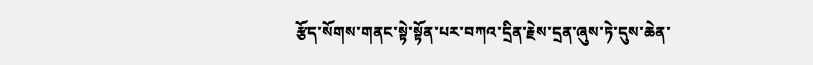རྩོད་སོགས་གནང་སྟེ་སྟོན་པར་བཀའ་དྲིན་རྗེས་དྲན་ཞུས་ཏེ་དུས་ཆེན་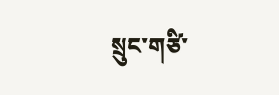སྲུང་གཙི་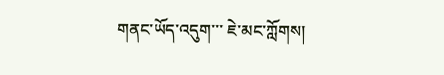གནང་ཡོད་འདུག་་་ ཇེ་མང་ཀློགས།